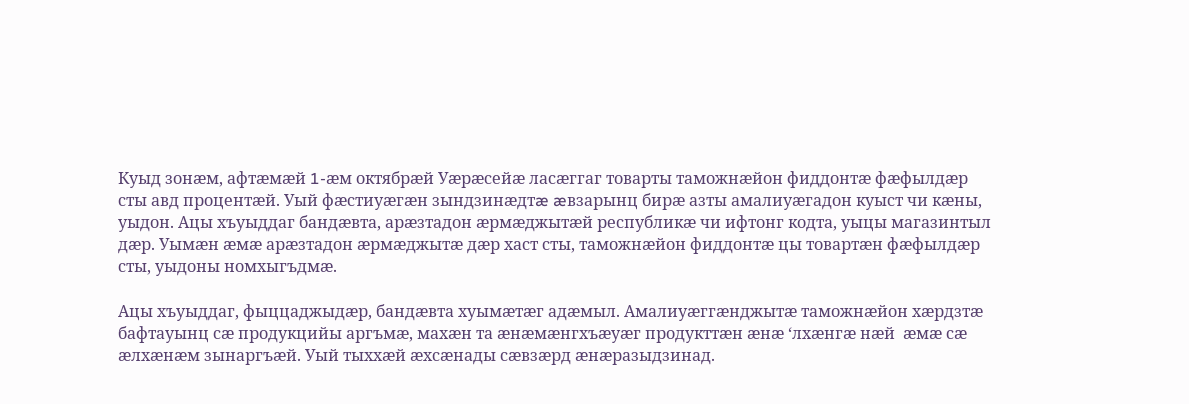Куыд зонæм, афтæмæй 1-æм октябрæй Уæрæсейæ ласæггаг товарты таможнæйон фиддонтæ фæфылдæр сты авд процентæй. Уый фæстиуæгæн зындзинæдтæ æвзарынц бирæ азты амалиуæгадон куыст чи кæны, уыдон. Ацы хъуыддаг бандæвта, арæзтадон æрмæджытæй республикæ чи ифтонг кодта, уыцы магазинтыл дæр. Уымæн æмæ арæзтадон æрмæджытæ дæр хаст сты, таможнæйон фиддонтæ цы товартæн фæфылдæр сты, уыдоны номхыгъдмæ.

Ацы хъуыддаг, фыццаджыдæр, бандæвта хуымæтæг адæмыл. Амалиуæггæнджытæ таможнæйон хæрдзтæ бафтауынц сæ продукцийы аргъмæ, махæн та æнæмæнгхъæуæг продукттæн æнæ ‘лхæнгæ нæй  æмæ сæ æлхæнæм зынаргъæй. Уый тыххæй æхсæнады сæвзæрд æнæразыдзинад.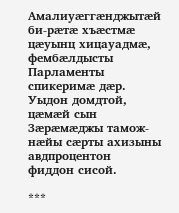Амалиуæггæнджытæй би-рæтæ хъæстмæ цæуынц хицауадмæ, фембæлдысты Парламенты спикеримæ дæр. Уыдон домдтой, цæмæй сын Зæрæмæджы тамож-нæйы сæрты ахизыны авдпроцентон  фиддон сисой.

***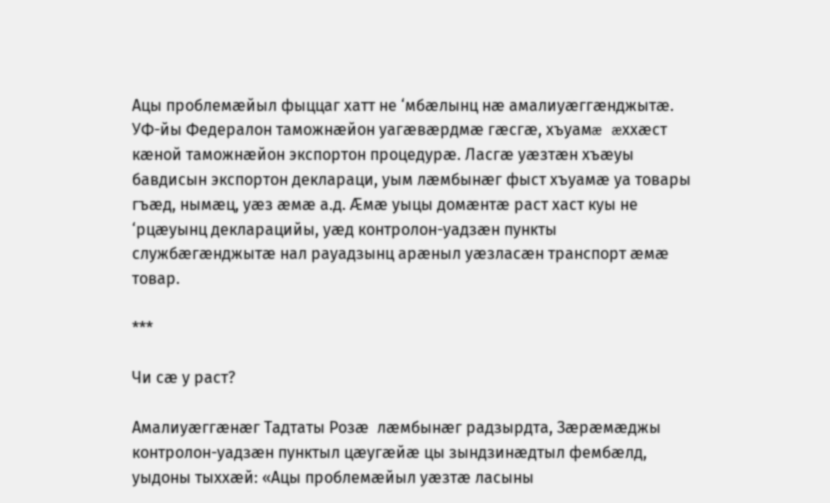Ацы проблемæйыл фыццаг хатт не ‘мбæлынц нæ амалиуæггæнджытæ. УФ-йы Федералон таможнæйон уагæвæрдмæ гæсгæ, хъуамæ æххæст кæной таможнæйон экспортон процедурæ. Ласгæ уæзтæн хъæуы бавдисын экспортон деклараци, уым лæмбынæг фыст хъуамæ уа товары гъæд, нымæц, уæз æмæ а.д. Æмæ уыцы домæнтæ раст хаст куы не ‘рцæуынц декларацийы, уæд контролон-уадзæн пункты службæгæнджытæ нал рауадзынц арæныл уæзласæн транспорт æмæ товар.

***

Чи сæ у раст?

Амалиуæггæнæг Тадтаты Розæ  лæмбынæг радзырдта, Зæрæмæджы контролон-уадзæн пунктыл цæугæйæ цы зындзинæдтыл фембæлд, уыдоны тыххæй: «Ацы проблемæйыл уæзтæ ласыны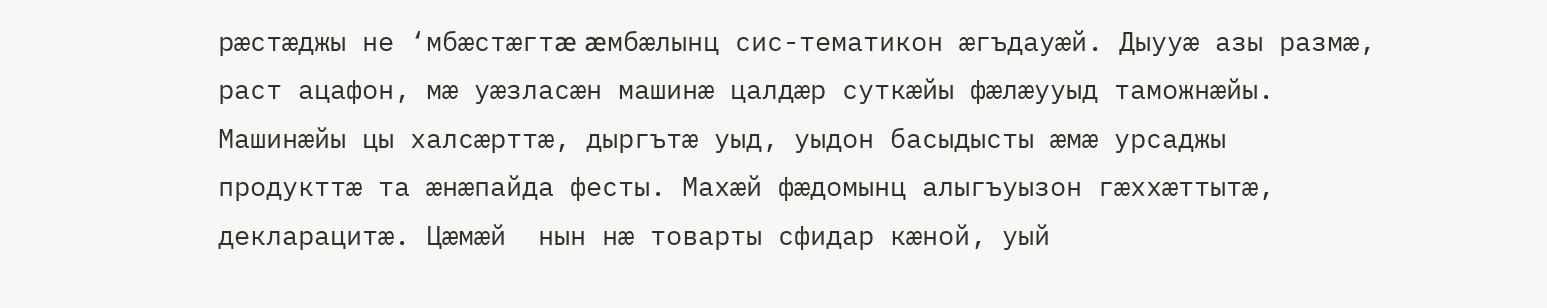рæстæджы не ‘мбæстæгтæ æмбæлынц сис-тематикон æгъдауæй. Дыууæ азы размæ, раст ацафон, мæ уæзласæн машинæ цалдæр суткæйы фæлæууыд таможнæйы. Машинæйы цы халсæрттæ, дыргътæ уыд, уыдон басыдысты æмæ урсаджы продукттæ та æнæпайда фесты. Махæй фæдомынц алыгъуызон гæххæттытæ, декларацитæ. Цæмæй  нын нæ товарты сфидар кæной, уый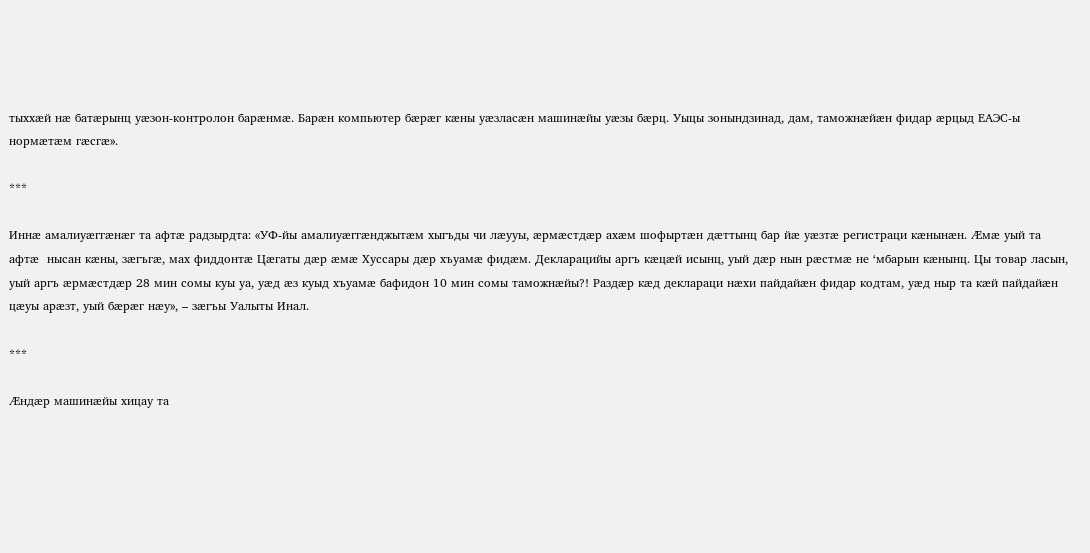тыххæй нæ батæрынц уæзон-контролон барæнмæ. Барæн компьютер бæрæг кæны уæзласæн машинæйы уæзы бæрц. Уыцы зонындзинад, дам, таможнæйæн фидар æрцыд ЕАЭС-ы нормæтæм гæсгæ».

***

Иннæ амалиуæггæнæг та афтæ радзырдта: «УФ-йы амалиуæггæнджытæм хыгъды чи лæууы, æрмæстдæр ахæм шофыртæн дæттынц бар йæ уæзтæ регистраци кæнынæн. Æмæ уый та афтæ  нысан кæны, зæгъгæ, мах фиддонтæ Цæгаты дæр æмæ Хуссары дæр хъуамæ фидæм. Декларацийы аргъ кæцæй исынц, уый дæр нын рæстмæ не ‘мбарын кæнынц. Цы товар ласын, уый аргъ æрмæстдæр 28 мин сомы куы уа, уæд æз куыд хъуамæ бафидон 10 мин сомы таможнæйы?! Раздæр кæд деклараци нæхи пайдайæн фидар кодтам, уæд ныр та кæй пайдайæн цæуы арæзт, уый бæрæг нæу», – зæгъы Уалыты Инал.

***

Æндæр машинæйы хицау та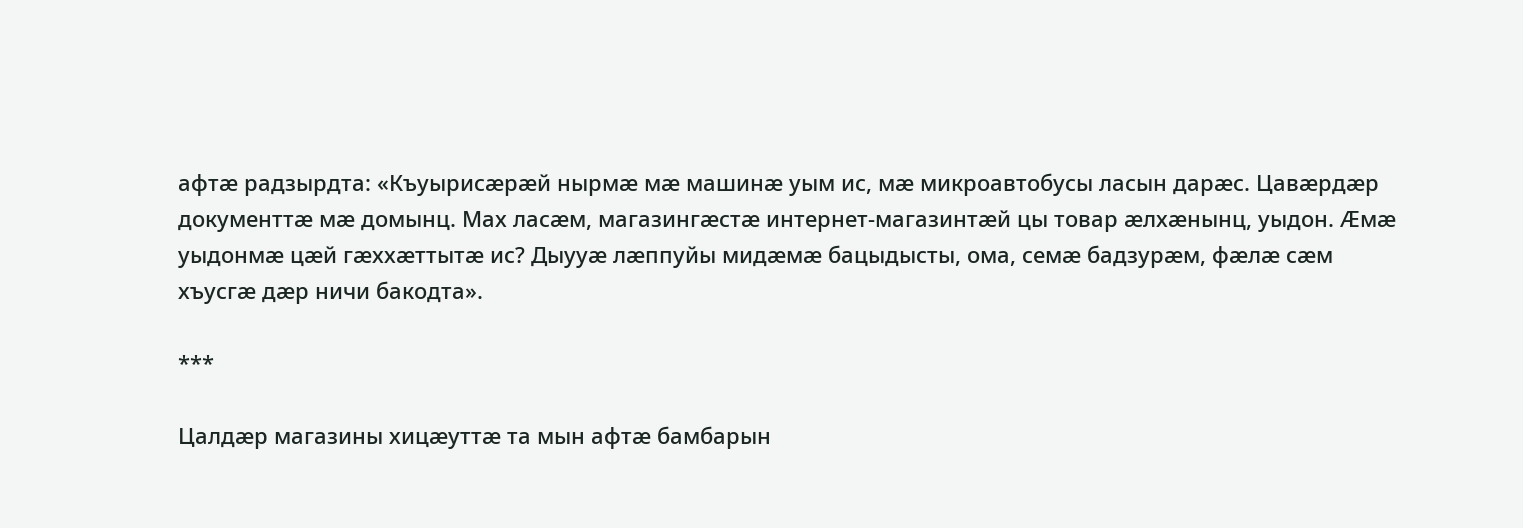афтæ радзырдта: «Къуырисæрæй нырмæ мæ машинæ уым ис, мæ микроавтобусы ласын дарæс. Цавæрдæр документтæ мæ домынц. Мах ласæм, магазингæстæ интернет-магазинтæй цы товар æлхæнынц, уыдон. Æмæ уыдонмæ цæй гæххæттытæ ис? Дыууæ лæппуйы мидæмæ бацыдысты, ома, семæ бадзурæм, фæлæ сæм хъусгæ дæр ничи бакодта».

***

Цалдæр магазины хицæуттæ та мын афтæ бамбарын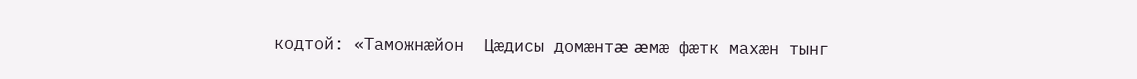кодтой: «Таможнæйон  Цæдисы домæнтæ æмæ фæтк махæн тынг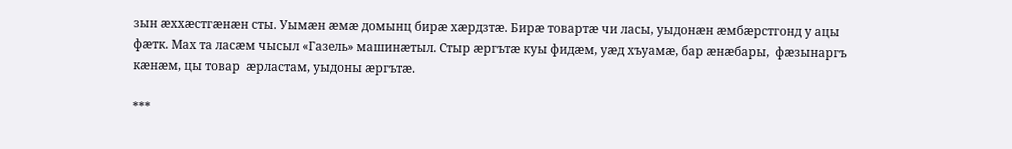зын æххæстгæнæн сты. Уымæн æмæ домынц бирæ хæрдзтæ. Бирæ товартæ чи ласы, уыдонæн æмбæрстгонд у ацы фæтк. Мах та ласæм чысыл «Газель» машинæтыл. Стыр æргътæ куы фидæм, уæд хъуамæ, бар æнæбары,  фæзынаргъ кæнæм, цы товар  æрластам, уыдоны æргътæ.

***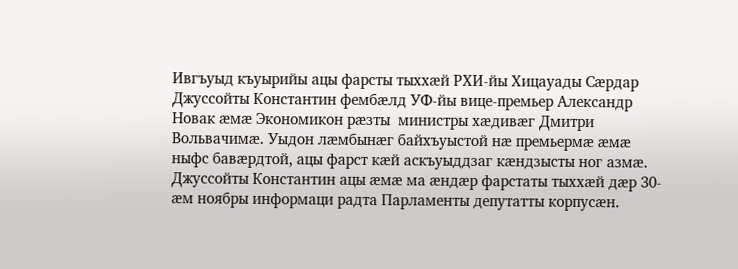Ивгъуыд къуырийы ацы фарсты тыххæй РХИ-йы Хицауады Сæрдар Джуссойты Константин фембæлд УФ-йы вице-премьер Александр Новак æмæ Экономикон рæзты  министры хæдивæг Дмитри Вольвачимæ. Уыдон лæмбынæг байхъуыстой нæ премьермæ æмæ ныфс бавæрдтой, ацы фарст кæй аскъуыддзаг кæндзысты ног азмæ. Джуссойты Константин ацы æмæ ма æндæр фарстаты тыххæй дæр 30-æм ноябры информаци радта Парламенты депутатты корпусæн.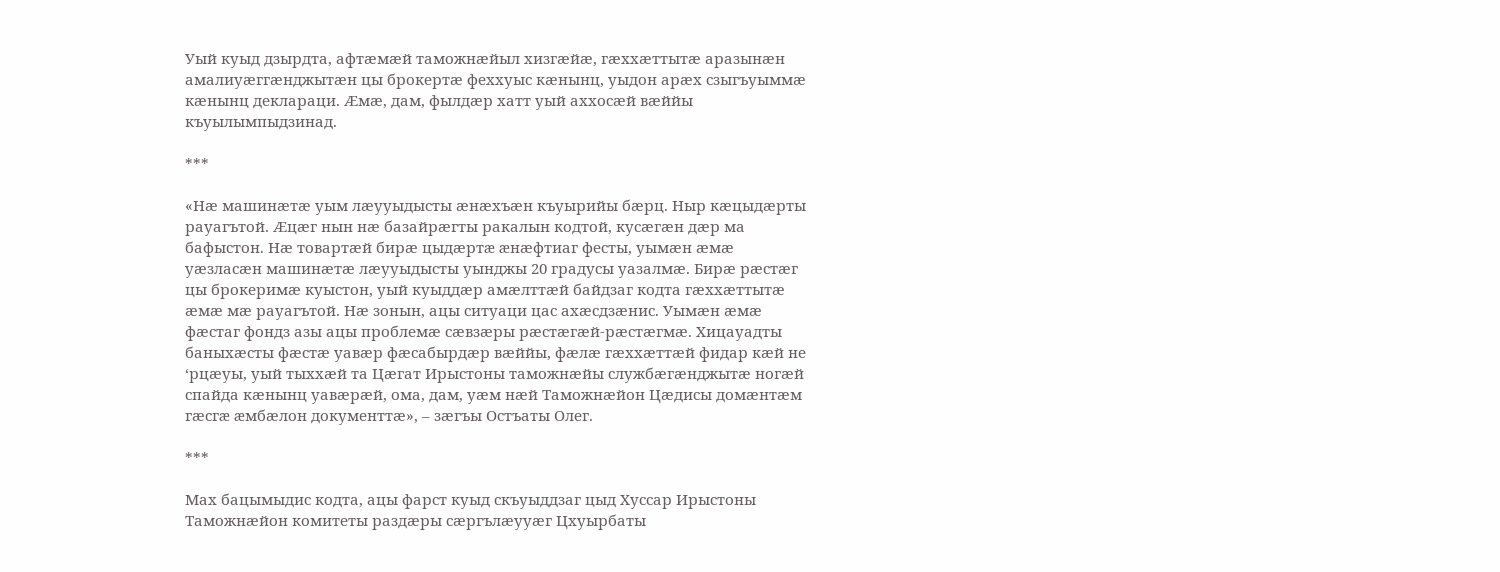Уый куыд дзырдта, афтæмæй таможнæйыл хизгæйæ, гæххæттытæ аразынæн амалиуæггæнджытæн цы брокертæ феххуыс кæнынц, уыдон арæх сзыгъуыммæ кæнынц деклараци. Æмæ, дам, фылдæр хатт уый аххосæй вæййы къуылымпыдзинад.

***

«Нæ машинæтæ уым лæууыдысты æнæхъæн къуырийы бæрц. Ныр кæцыдæрты рауагътой. Æцæг нын нæ базайрæгты ракалын кодтой, кусæгæн дæр ма бафыстон. Нæ товартæй бирæ цыдæртæ æнæфтиаг фесты, уымæн æмæ уæзласæн машинæтæ лæууыдысты уынджы 20 градусы уазалмæ. Бирæ рæстæг цы брокеримæ куыстон, уый куыддæр амæлттæй байдзаг кодта гæххæттытæ æмæ мæ рауагътой. Нæ зонын, ацы ситуаци цас ахæсдзæнис. Уымæн æмæ фæстаг фондз азы ацы проблемæ сæвзæры рæстæгæй-рæстæгмæ. Хицауадты баныхæсты фæстæ уавæр фæсабырдæр вæййы, фæлæ гæххæттæй фидар кæй не ‘рцæуы, уый тыххæй та Цæгат Ирыстоны таможнæйы службæгæнджытæ ногæй спайда кæнынц уавæрæй, ома, дам, уæм нæй Таможнæйон Цæдисы домæнтæм гæсгæ æмбæлон документтæ», – зæгъы Остъаты Олег.

***

Мах бацымыдис кодта, ацы фарст куыд скъуыддзаг цыд Хуссар Ирыстоны Таможнæйон комитеты раздæры сæргълæууæг Цхуырбаты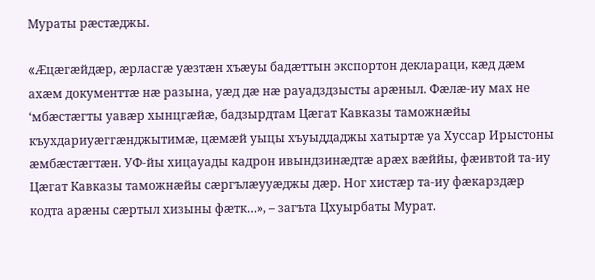Мураты рæстæджы.

«Æцæгæйдæр, æрласгæ уæзтæн хъæуы бадæттын экспортон деклараци, кæд дæм ахæм документтæ нæ разына, уæд дæ нæ рауадздзысты арæныл. Фæлæ-иу мах не ‘мбæстæгты уавæр хынцгæйæ, бадзырдтам Цæгат Кавказы таможнæйы къухдариуæггæнджытимæ, цæмæй уыцы хъуыддаджы хатыртæ уа Хуссар Ирыстоны æмбæстæгтæн. УФ-йы хицауады кадрон ивындзинæдтæ арæх вæййы, фæивтой та-иу Цæгат Кавказы таможнæйы сæргълæууæджы дæр. Ног хистæр та-иу фæкарздæр кодта арæны сæртыл хизыны фæтк…», – загъта Цхуырбаты Мурат.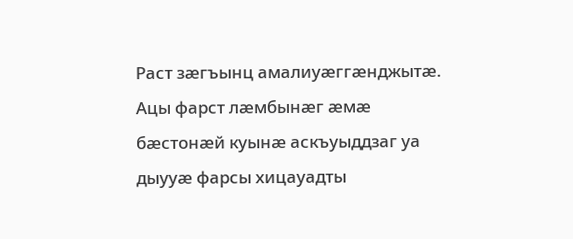Раст зæгъынц амалиуæггæнджытæ. Ацы фарст лæмбынæг æмæ бæстонæй куынæ аскъуыддзаг уа дыууæ фарсы хицауадты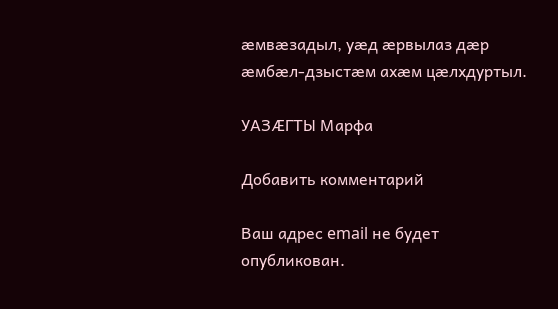æмвæзадыл, уæд æрвылаз дæр æмбæл-дзыстæм ахæм цæлхдуртыл.

УАЗÆГТЫ Марфа

Добавить комментарий

Ваш адрес email не будет опубликован.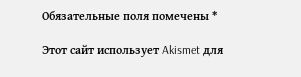Обязательные поля помечены *

Этот сайт использует Akismet для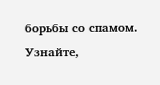борьбы со спамом. Узнайте,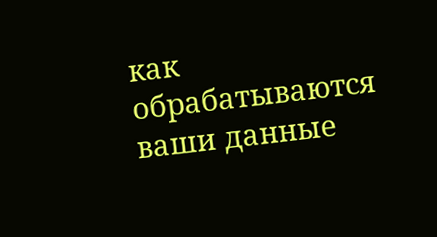как обрабатываются ваши данные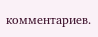комментариев.